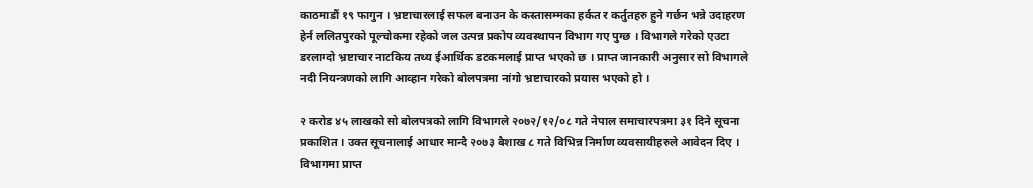काठमाडौं १९ फागुन । भ्रष्टाचारलाई सफल बनाउन के कस्तासम्मका हर्कत र कर्तुतहरु हुने गर्छन भन्ने उदाहरण हेर्न ललितपुरको पूल्चोकमा रहेको जल उत्पन्न प्रकोप व्यवस्थापन विभाग गए पुग्छ । विभागले गरेको एउटा डरलाग्दो भ्रष्टाचार नाटकिय तथ्य ईआर्थिक डटकमलाई प्राप्त भएको छ । प्राप्त जानकारी अनुसार सो विभागले नदी नियन्त्रणको लागि आव्हान गरेको बोलपत्रमा नांगो भ्रष्टाचारको प्रयास भएको हो ।

२ करोड ४५ लाखको सो बोलपत्रको लागि विभागले २०७२/१२/०८ गते नेपाल समाचारपत्रमा ३१ दिने सूचना प्रकाशित । उक्त सूचनालाई आधार मान्दै २०७३ बैशाख ८ गते विभिन्न निर्माण व्यवसायीहरुले आवेदन दिए । विभागमा प्राप्त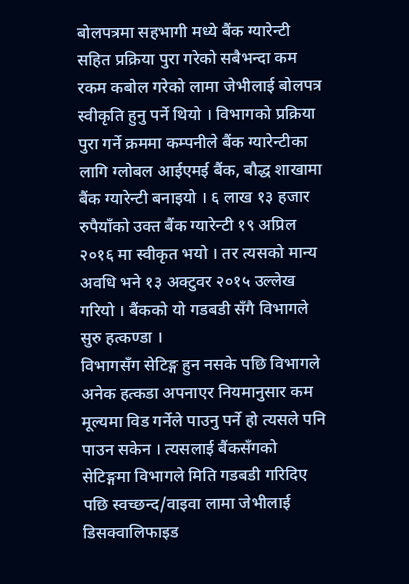बोलपत्रमा सहभागी मध्ये बैंक ग्यारेन्टी सहित प्रक्रिया पुरा गरेको सबैभन्दा कम रकम कबोल गरेको लामा जेभीलाई बोलपत्र स्वीकृति हुनु पर्ने थियो । विभागको प्रक्रिया पुरा गर्ने क्रममा कम्पनीले बैंक ग्यारेन्टीका लागि ग्लोबल आईएमई बैंक, बौद्ध शाखामा बैंक ग्यारेन्टी बनाइयो । ६ लाख १३ हजार रुपैयाँको उक्त बैंक ग्यारेन्टी १९ अप्रिल २०१६ मा स्वीकृत भयो । तर त्यसको मान्य अवधि भने १३ अक्टुवर २०१५ उल्लेख गरियो । बैंकको यो गडबडी सँगै विभागले सुरु हत्कण्डा ।
विभागसँग सेटिङ्ग हुन नसके पछि विभागले अनेक हत्कडा अपनाएर नियमानुसार कम मूल्यमा विड गर्नेले पाउनु पर्ने हो त्यसले पनि पाउन सकेन । त्यसलाई बैंकसँगको सेटिङ्गमा विभागले मिति गडबडी गरिदिए पछि स्वच्छन्द/वाइवा लामा जेभीलाई डिसक्वालिफाइड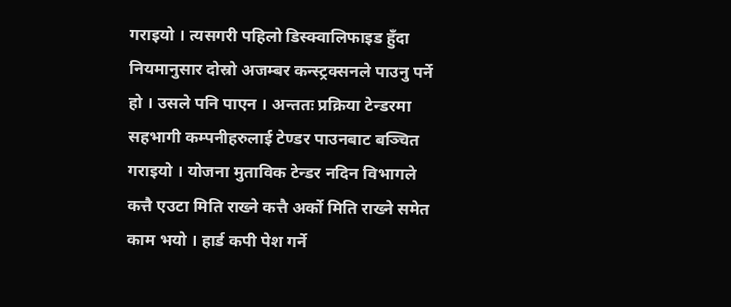गराइयो । त्यसगरी पहिलो डिस्क्वालिफाइड हुँदा नियमानुसार दोस्रो अजम्बर कन्स्ट्रक्सनले पाउनु पर्ने हो । उसले पनि पाएन । अन्ततः प्रक्रिया टेन्डरमा सहभागी कम्पनीहरुलाई टेण्डर पाउनबाट बञ्चित गराइयो । योजना मुताविक टेन्डर नदिन विभागले कत्तै एउटा मिति राख्ने कत्तै अर्को मिति राख्ने समेत काम भयो । हार्ड कपी पेश गर्ने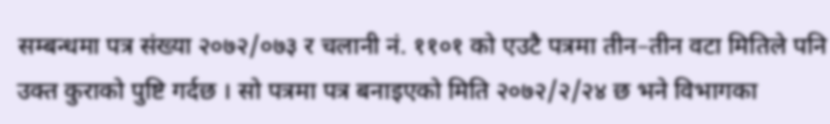सम्बन्धमा पत्र संख्या २०७२/०७३ र चलानी नं. ११०१ को एउटै पत्रमा तीन–तीन वटा मितिले पनि उक्त कुराको पुष्टि गर्दछ । सो पत्रमा पत्र बनाइएको मिति २०७२/२/२४ छ भने विभागका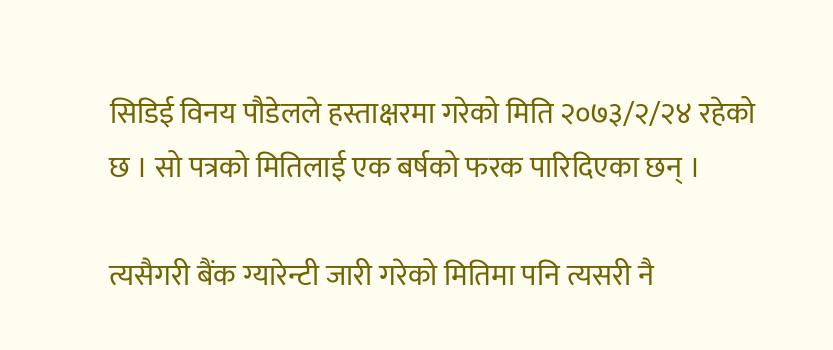सिडिई विनय पौडेलले हस्ताक्षरमा गरेको मिति २०७३/२/२४ रहेको छ । सो पत्रको मितिलाई एक बर्षको फरक पारिदिएका छन् ।

त्यसैगरी बैंक ग्यारेन्टी जारी गरेको मितिमा पनि त्यसरी नै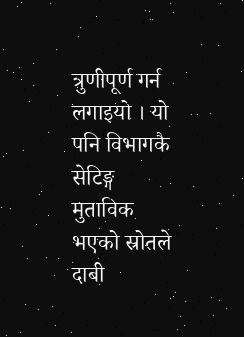त्रुणीपूर्ण गर्न लगाइयो । यो पनि विभागकै सेटिङ्ग मुताविक भएको स्रोतले दाबी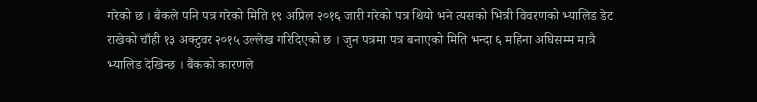गरेको छ । बैकले पनि पत्र गरेको मिति १९ अप्रिल २०१६ जारी गरेको पत्र थियो भने त्यसको भित्री विवरणको भ्यालिड डेट राखेको चाँही १३ अक्टुवर २०१५ उल्लेख गरिदिएको छ । जुन पत्रमा पत्र बनाएको मिति भन्दा ६ महिना अघिसम्म मात्रै भ्यालिड देखिन्छ । बैंकको कारणले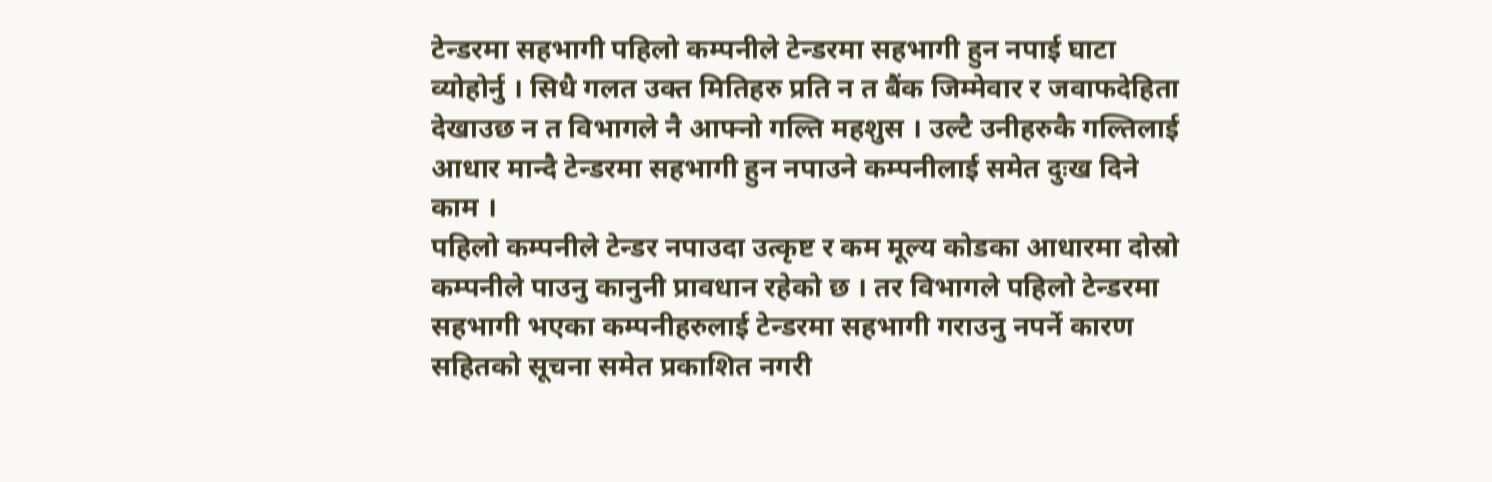टेन्डरमा सहभागी पहिलो कम्पनीले टेन्डरमा सहभागी हुन नपाई घाटा व्योहोर्नु । सिधै गलत उक्त मितिहरु प्रति न त बैंक जिम्मेवार र जवाफदेहिता देखाउछ न त विभागले नै आफ्नो गल्ति महशुस । उल्टै उनीहरुकै गल्तिलाई आधार मान्दै टेन्डरमा सहभागी हुन नपाउने कम्पनीलाई समेत दुःख दिने काम ।
पहिलो कम्पनीले टेन्डर नपाउदा उत्कृष्ट र कम मूल्य कोडका आधारमा दोस्रो कम्पनीले पाउनु कानुनी प्रावधान रहेको छ । तर विभागले पहिलो टेन्डरमा सहभागी भएका कम्पनीहरुलाई टेन्डरमा सहभागी गराउनु नपर्ने कारण सहितको सूचना समेत प्रकाशित नगरी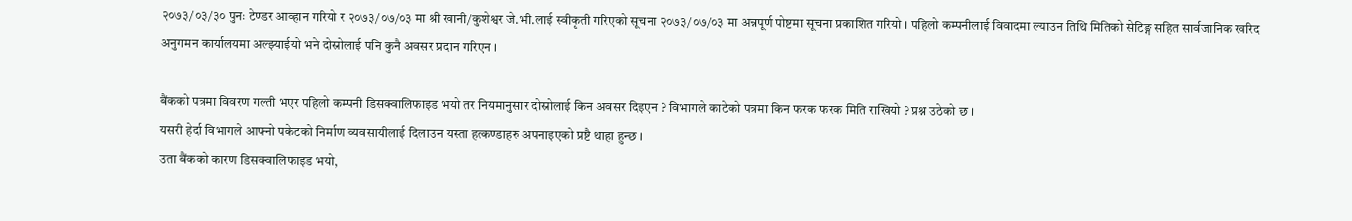२०७३/०३/३० पुनः टेण्डर आव्हान गरियो र २०७३/०७/०३ मा श्री खानी/कुशेश्वर जे.भी.लाई स्वीकृती गरिएको सूचना २०७३/०७/०३ मा अन्नपूर्ण पोष्टमा सूचना प्रकाशित गरियो । पहिलो कम्पनीलाई विवादमा ल्याउन तिथि मितिको सेटिङ्ग सहित सार्वजानिक खरिद अनुगमन कार्यालयमा अल्झ्याईयो भने दोस्रोलाई पनि कुनै अवसर प्रदान गरिएन ।

बैंकको पत्रमा विवरण गल्ती भएर पहिलो कम्पनी डिसक्वालिफाइड भयो तर नियमानुसार दोस्रोलाई किन अवसर दिइएन ? विभागले काटेको पत्रमा किन फरक फरक मिति राखियो ? प्रश्न उठेको छ ।
यसरी हेर्दा विभागले आफ्नो पकेटको निर्माण व्यवसायीलाई दिलाउन यस्ता हत्कण्डाहरु अपनाइएको प्रष्टै थाहा हुन्छ ।
उता बैंकको कारण डिसक्वालिफाइड भयो,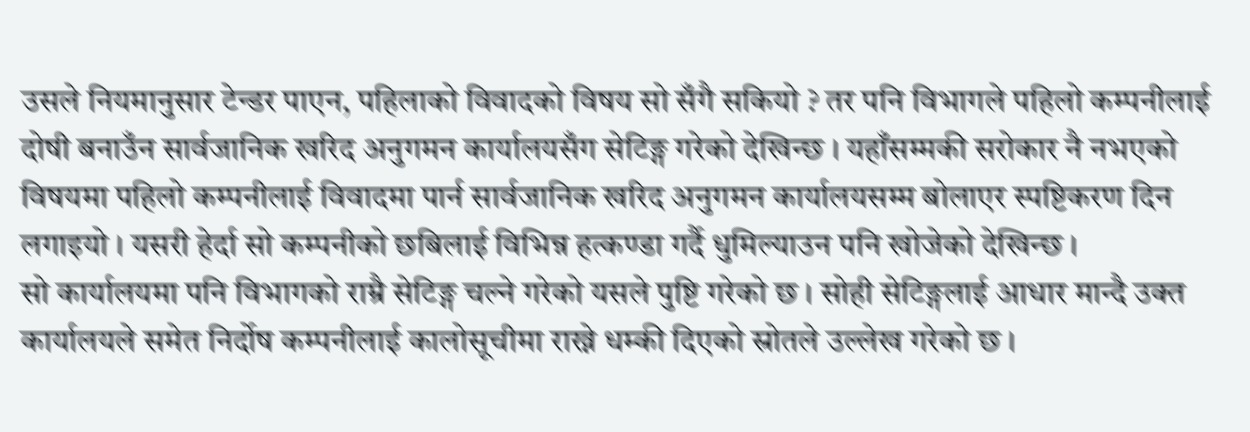उसले नियमानुसार टेन्डर पाएन, पहिलाको विवादको विषय सो सँगै सकियो ? तर पनि विभागले पहिलो कम्पनीलाई दोषी बनाउँन सार्वजानिक खरिद अनुगमन कार्यालयसँग सेटिङ्ग गरेको देखिन्छ । यहाँसम्मकी सरोकार नै नभएको विषयमा पहिलो कम्पनीलाई विवादमा पार्न सार्वजानिक खरिद अनुगमन कार्यालयसम्म बोलाएर स्पष्टिकरण दिन लगाइयो । यसरी हेर्दा सो कम्पनीको छबिलाई विभिन्न हत्कण्डा गर्दै धुमिल्याउन पनि खोजेको देखिन्छ ।
सो कार्यालयमा पनि विभागको राम्रै सेटिङ्ग चल्ने गरेको यसले पुष्टि गरेको छ । सोही सेटिङ्गलाई आधार मान्दै उक्त कार्यालयले समेत निर्दोष कम्पनीलाई कालोसूचीमा राख्ने धम्की दिएको स्रोतले उल्लेख गरेको छ ।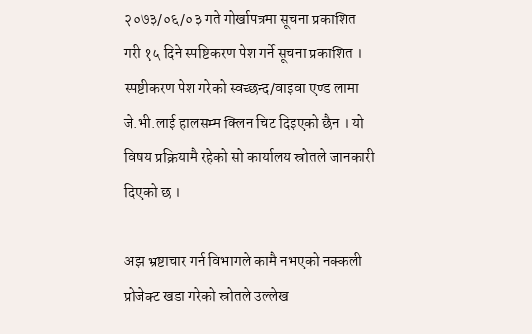२०७३/०६/०३ गते गोर्खापत्रमा सूचना प्रकाशित गरी १५ दिने स्पष्टिकरण पेश गर्ने सूचना प्रकाशित । स्पष्टीकरण पेश गरेको स्वच्छन्द/वाइवा एण्ड लामा जे.भी.लाई हालसम्म क्लिन चिट दिइएको छैन । यो विषय प्रक्रियामै रहेको सो कार्यालय स्रोतले जानकारी दिएको छ ।

अझ भ्रष्टाचार गर्न विभागले कामै नभएको नक्कली प्रोजेक्ट खडा गरेको स्रोतले उल्लेख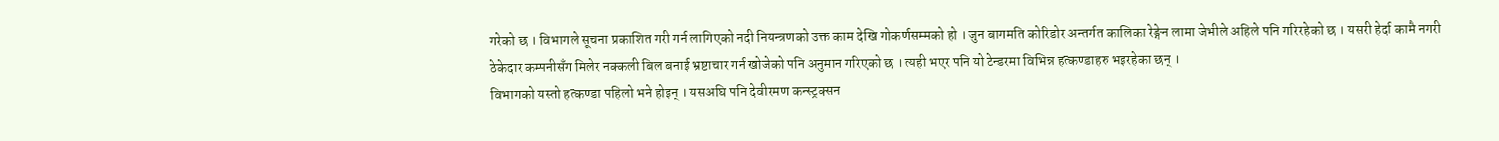गरेको छ । विभागले सूचना प्रकाशित गरी गर्न लागिएको नदी नियन्त्रणको उक्त काम देखि गोकर्णसम्मको हो । जुन बागमति कोरिडोर अन्तर्गत कालिका रेङ्गेन लामा जेभीले अहिले पनि गरिरहेको छ । यसरी हेर्दा कामै नगरी ठेकेदार कम्पनीसँग मिलेर नक्कली बिल बनाई भ्रष्टाचार गर्न खोजेको पनि अनुमान गरिएको छ । त्यही भएर पनि यो टेन्डरमा विभिन्न हत्कण्डाहरु भइरहेका छन् ।
विभागको यस्तो हत्कण्डा पहिलो भने होइन् । यसअघि पनि देवीरमण कन्स्ट्रक्सन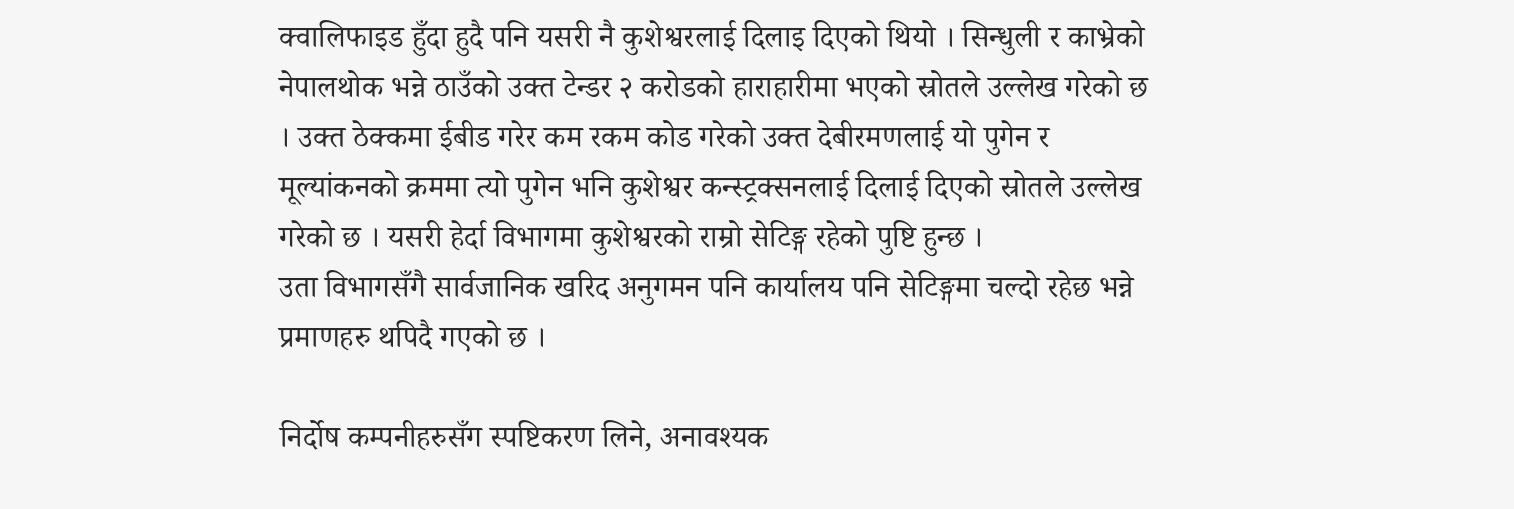क्वालिफाइड हुँदा हुदै पनि यसरी नै कुशेश्वरलाई दिलाइ दिएको थियो । सिन्धुली र काभ्रेको नेपालथोक भन्ने ठाउँको उक्त टेन्डर २ करोडको हाराहारीमा भएको स्रोतले उल्लेख गरेको छ । उक्त ठेक्कमा ईबीड गरेर कम रकम कोड गरेको उक्त देबीरमणलाई यो पुगेन र मूल्यांकनको क्रममा त्यो पुगेन भनि कुशेश्वर कन्स्ट्रक्सनलाई दिलाई दिएको स्रोतले उल्लेख गरेको छ । यसरी हेर्दा विभागमा कुशेश्वरको राम्रो सेटिङ्ग रहेको पुष्टि हुन्छ ।
उता विभागसँगै सार्वजानिक खरिद अनुगमन पनि कार्यालय पनि सेटिङ्गमा चल्दो रहेछ भन्ने प्रमाणहरु थपिदै गएको छ ।

निर्दोष कम्पनीहरुसँग स्पष्टिकरण लिने, अनावश्यक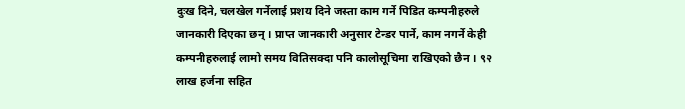दुःख दिने, चलखेल गर्नेलाई प्रशय दिने जस्ता काम गर्ने पिडित कम्पनीहरुले जानकारी दिएका छन् । प्राप्त जानकारी अनुसार टेन्डर पार्ने, काम नगर्ने केही कम्पनीहरुलाई लामो समय वितिसक्दा पनि कालोसूचिमा राखिएको छैन । ९२ लाख हर्जना सहित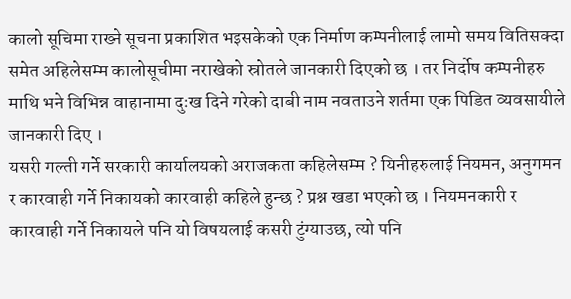कालो सूचिमा राख्ने सूचना प्रकाशित भइसकेको एक निर्माण कम्पनीलाई लामो समय वितिसक्दा समेत अहिलेसम्म कालोसूचीमा नराखेको स्रोतले जानकारी दिएको छ । तर निर्दोष कम्पनीहरु माथि भने विभिन्न वाहानामा दुःख दिने गरेको दाबी नाम नवताउने शर्तमा एक पिडित व्यवसायीले जानकारी दिए ।
यसरी गल्ती गर्ने सरकारी कार्यालयको अराजकता कहिलेसम्म ? यिनीहरुलाई नियमन, अनुगमन र कारवाही गर्ने निकायको कारवाही कहिले हुन्छ ? प्रश्न खडा भएको छ । नियमनकारी र कारवाही गर्ने निकायले पनि यो विषयलाई कसरी टुंग्याउछ, त्यो पनि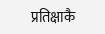प्रतिक्षाकै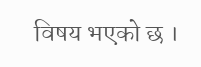विषय भएको छ ।